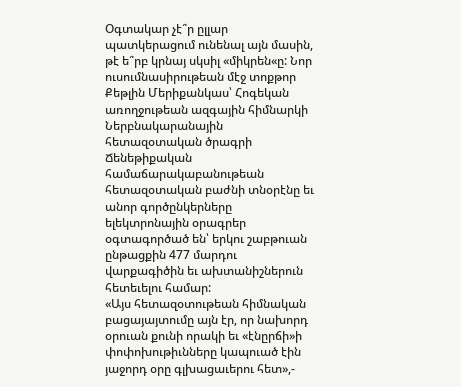Օգտակար չէ՞ր ըլլար պատկերացում ունենալ այն մասին, թէ ե՞րբ կրնայ սկսիլ «միկրեն«ը: Նոր ուսումնասիրութեան մէջ տոքթոր Քեթլին Մերիքանկաս՝ Հոգեկան առողջութեան ազգային հիմնարկի Ներբնակարանային հետազօտական ծրագրի Ճենեթիքական համաճարակաբանութեան հետազօտական բաժնի տնօրէնը եւ անոր գործընկերները ելեկտրոնային օրագրեր օգտագործած են՝ երկու շաբթուան ընթացքին 477 մարդու վարքագիծին եւ ախտանիշներուն հետեւելու համար:
«Այս հետազօտութեան հիմնական բացայայտումը այն էր, որ նախորդ օրուան քունի որակի եւ «էնըրճի»ի փոփոխութիւնները կապուած էին յաջորդ օրը գլխացաւերու հետ»,-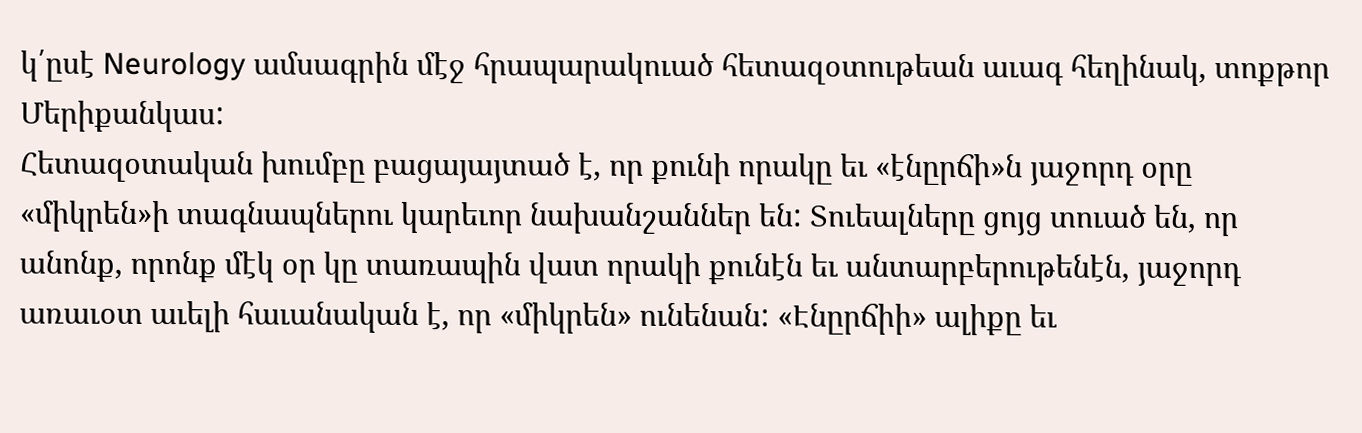կ՛ըսէ Neurology ամսագրին մէջ հրապարակուած հետազօտութեան աւագ հեղինակ, տոքթոր Մերիքանկաս:
Հետազօտական խումբը բացայայտած է, որ քունի որակը եւ «էնըրճի»ն յաջորդ օրը «միկրեն»ի տագնապներու կարեւոր նախանշաններ են: Տուեալները ցոյց տուած են, որ անոնք, որոնք մէկ օր կը տառապին վատ որակի քունէն եւ անտարբերութենէն, յաջորդ առաւօտ աւելի հաւանական է, որ «միկրեն» ունենան: «Էնըրճիի» ալիքը եւ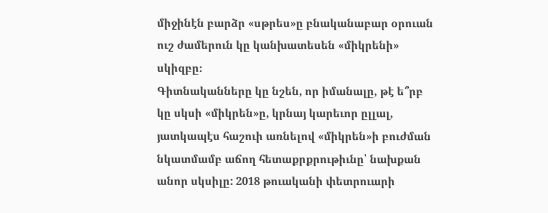միջինէն բարձր «սթրես»ը բնականաբար օրուան ուշ ժամերուն կը կանխատեսեն «միկրենի» սկիզբը։
Գիտնականները կը նշեն, որ իմանալը, թէ ե՞րբ կը սկսի «միկրեն»ը, կրնայ կարեւոր ըլլալ, յատկապէս հաշուի առնելով «միկրեն»ի բուժման նկատմամբ աճող հետաքրքրութիւնը՝ նախքան անոր սկսիլը: 2018 թուականի փետրուարի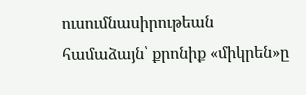ուսումնասիրութեան համաձայն՝ քրոնիք «միկրեն»ը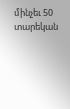մինչեւ 50 տարեկան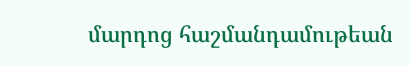մարդոց հաշմանդամութեան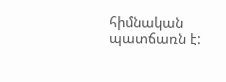հիմնական պատճառն է: